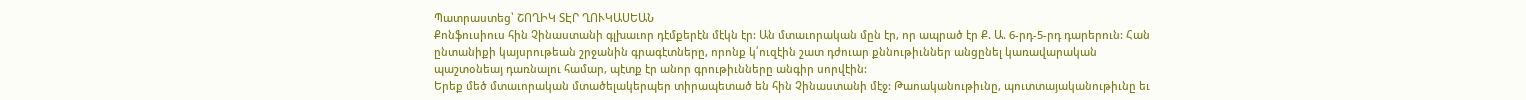Պատրաստեց՝ ՇՈՂԻԿ ՏԷՐ ՂՈՒԿԱՍԵԱՆ
Քոնֆուսիուս հին Չինաստանի գլխաւոր դէմքերէն մէկն էր: Ան մտաւորական մըն էր, որ ապրած էր Ք. Ա. 6-րդ-5-րդ դարերուն: Հան ընտանիքի կայսրութեան շրջանին գրագէտները, որոնք կ՛ուզէին շատ դժուար քննութիւններ անցընել կառավարական պաշտօնեայ դառնալու համար, պէտք էր անոր գրութիւնները անգիր սորվէին:
Երեք մեծ մտաւորական մտածելակերպեր տիրապետած են հին Չինաստանի մէջ: Թաոականութիւնը, պուտտայականութիւնը եւ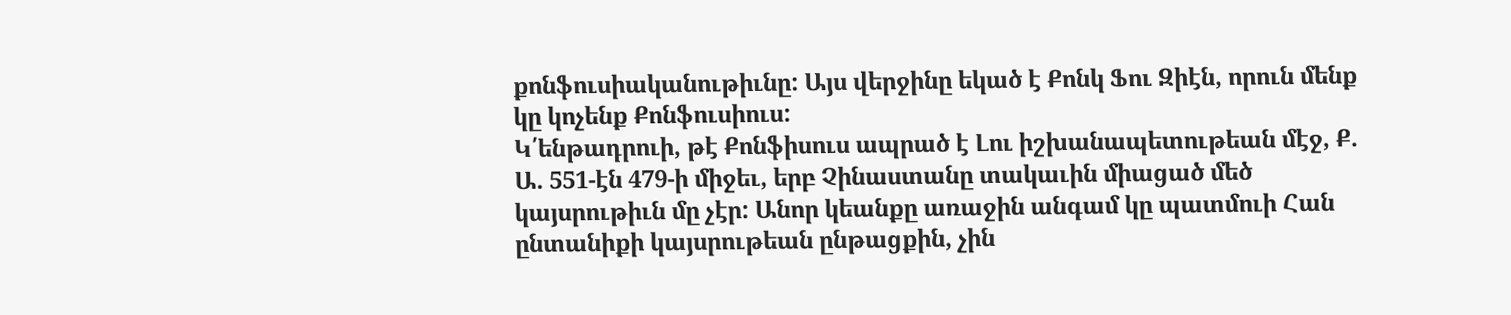քոնֆուսիականութիւնը: Այս վերջինը եկած է Քոնկ Ֆու Զիէն, որուն մենք կը կոչենք Քոնֆուսիուս:
Կ՛ենթադրուի, թէ Քոնֆիսուս ապրած է Լու իշխանապետութեան մէջ, Ք. Ա. 551-էն 479-ի միջեւ, երբ Չինաստանը տակաւին միացած մեծ կայսրութիւն մը չէր: Անոր կեանքը առաջին անգամ կը պատմուի Հան ընտանիքի կայսրութեան ընթացքին, չին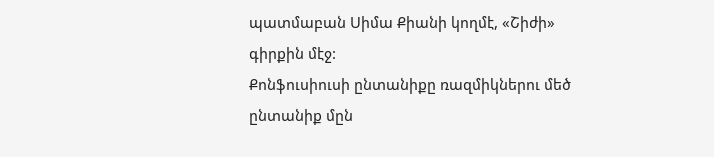պատմաբան Սիմա Քիանի կողմէ, «Շիժի» գիրքին մէջ:
Քոնֆուսիուսի ընտանիքը ռազմիկներու մեծ ընտանիք մըն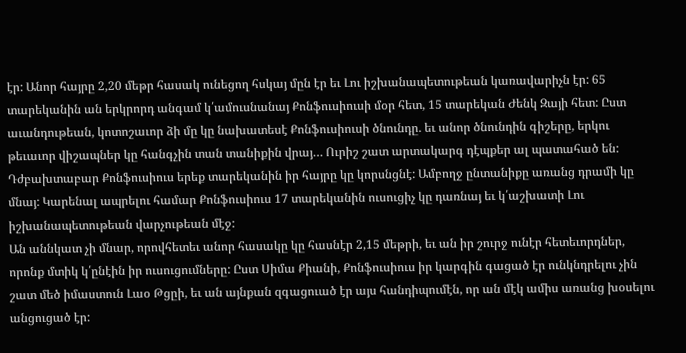էր: Անոր հայրը 2,20 մեթր հասակ ունեցող հսկայ մըն էր եւ Լու իշխանապետութեան կառավարիչն էր: 65 տարեկանին ան երկրորդ անգամ կ՛ամուսնանայ Քոնֆուսիուսի մօր հետ, 15 տարեկան Ժենկ Զայի հետ: Ըստ աւանդութեան, կոտոշաւոր ձի մը կը նախատեսէ Քոնֆուսիուսի ծնունդը. եւ անոր ծնունդին գիշերը, երկու թեւաւոր վիշապներ կը հանգչին տան տանիքին վրայ… Ուրիշ շատ արտակարգ դէպքեր ալ պատահած են:
Դժբախտաբար Քոնֆուսիուս երեք տարեկանին իր հայրը կը կորսնցնէ: Ամբողջ ընտանիքը առանց դրամի կը մնայ: Կարենալ ապրելու համար Քոնֆուսիուս 17 տարեկանին ուսուցիչ կը դառնայ եւ կ՛աշխատի Լու իշխանապետութեան վարչութեան մէջ:
Ան աննկատ չի մնար, որովհետեւ անոր հասակը կը հասնէր 2,15 մեթրի, եւ ան իր շուրջ ունէր հետեւորդներ, որոնք մտիկ կ՛ընէին իր ուսուցումները: Ըստ Սիմա Քիանի, Քոնֆուսիուս իր կարգին գացած էր ունկնդրելու չին շատ մեծ իմաստուն Լաօ Թցըի, եւ ան այնքան զգացուած էր այս հանդիպումէն, որ ան մէկ ամիս առանց խօսելու անցուցած էր: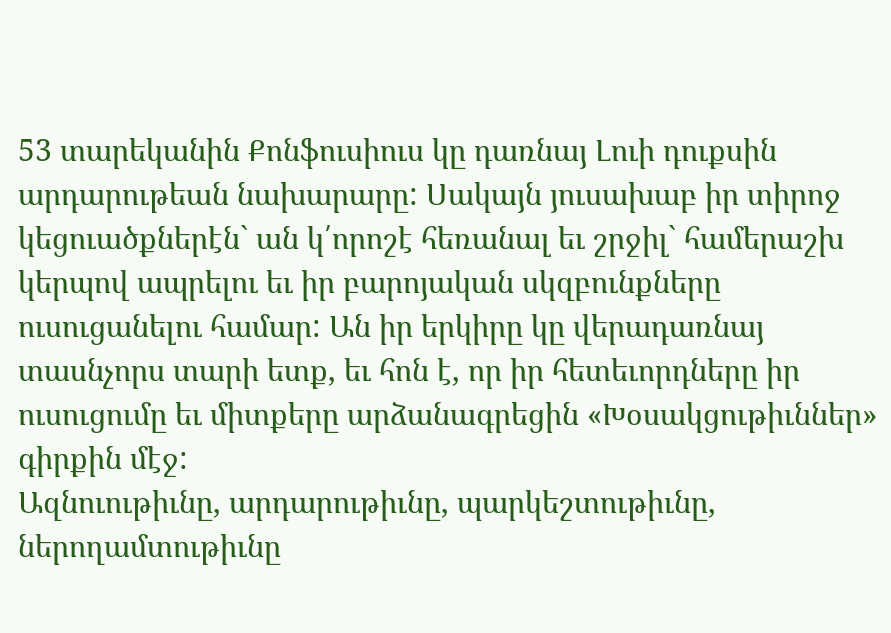53 տարեկանին Քոնֆուսիուս կը դառնայ Լուի դուքսին արդարութեան նախարարը: Սակայն յուսախաբ իր տիրոջ կեցուածքներէն` ան կ՛որոշէ հեռանալ եւ շրջիլ` համերաշխ կերպով ապրելու եւ իր բարոյական սկզբունքները ուսուցանելու համար: Ան իր երկիրը կը վերադառնայ տասնչորս տարի ետք, եւ հոն է, որ իր հետեւորդները իր ուսուցումը եւ միտքերը արձանագրեցին «Խօսակցութիւններ» գիրքին մէջ:
Ազնուութիւնը, արդարութիւնը, պարկեշտութիւնը, ներողամտութիւնը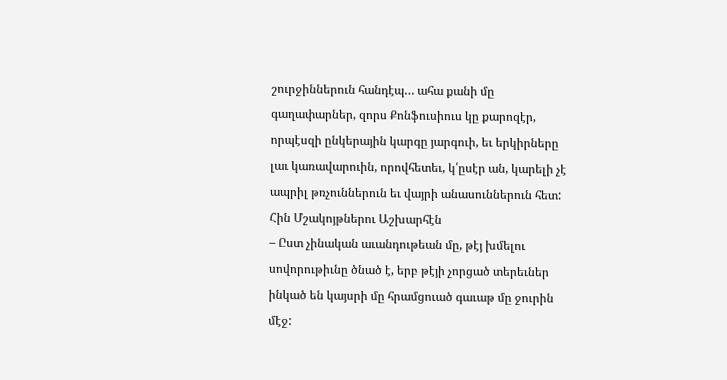շուրջիններուն հանդէպ… ահա քանի մը գաղափարներ, զորս Քոնֆուսիուս կը քարոզէր, որպէսզի ընկերային կարգը յարգուի, եւ երկիրները լաւ կառավարուին, որովհետեւ, կ՛ըսէր ան, կարելի չէ ապրիլ թռչուններուն եւ վայրի անասուններուն հետ:
Հին Մշակոյթներու Աշխարհէն
– Ըստ չինական աւանդութեան մը, թէյ խմելու սովորութիւնը ծնած է, երբ թէյի չորցած տերեւներ ինկած են կայսրի մը հրամցուած գաւաթ մը ջուրին մէջ: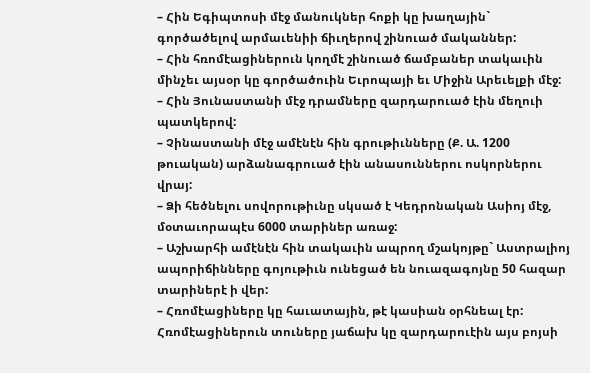– Հին Եգիպտոսի մէջ մանուկներ հոքի կը խաղային` գործածելով արմաւենիի ճիւղերով շինուած մականներ:
– Հին հռոմէացիներուն կողմէ շինուած ճամբաներ տակաւին մինչեւ այսօր կը գործածուին Եւրոպայի եւ Միջին Արեւելքի մէջ:
– Հին Յունաստանի մէջ դրամները զարդարուած էին մեղուի պատկերով:
– Չինաստանի մէջ ամէնէն հին գրութիւնները (Ք. Ա. 1200 թուական) արձանագրուած էին անասուններու ոսկորներու վրայ:
– Ձի հեծնելու սովորութիւնը սկսած է Կեդրոնական Ասիոյ մէջ, մօտաւորապէս 6000 տարիներ առաջ:
– Աշխարհի ամէնէն հին տակաւին ապրող մշակոյթը` Աստրալիոյ ապորիճինները գոյութիւն ունեցած են նուազագոյնը 50 հազար տարիներէ ի վեր:
– Հռոմէացիները կը հաւատային, թէ կասիան օրհնեալ էր: Հռոմէացիներուն տուները յաճախ կը զարդարուէին այս բոյսի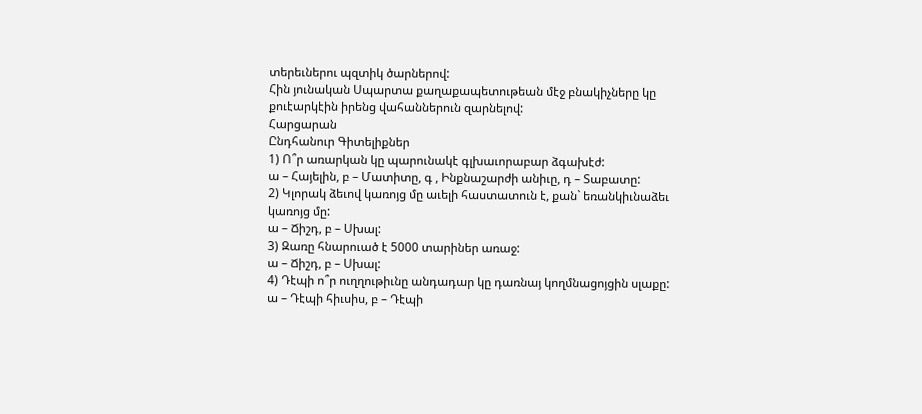տերեւներու պզտիկ ծարներով:
Հին յունական Սպարտա քաղաքապետութեան մէջ բնակիչները կը քուէարկէին իրենց վահաններուն զարնելով:
Հարցարան
Ընդհանուր Գիտելիքներ
1) Ո՞ր առարկան կը պարունակէ գլխաւորաբար ձգախէժ:
ա – Հայելին, բ – Մատիտը, գ , Ինքնաշարժի անիւը, դ – Տաբատը:
2) Կլորակ ձեւով կառոյց մը աւելի հաստատուն է, քան` եռանկիւնաձեւ կառոյց մը:
ա – Ճիշդ, բ – Սխալ:
3) Զառը հնարուած է 5000 տարիներ առաջ:
ա – Ճիշդ, բ – Սխալ:
4) Դէպի ո՞ր ուղղութիւնը անդադար կը դառնայ կողմնացոյցին սլաքը:
ա – Դէպի հիւսիս, բ – Դէպի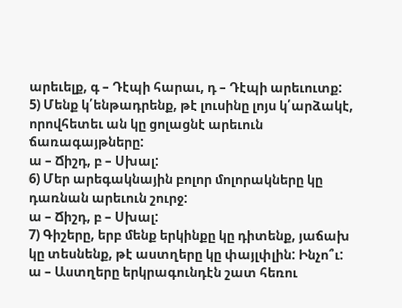արեւելք, գ – Դէպի հարաւ, դ – Դէպի արեւուտք:
5) Մենք կ՛ենթադրենք, թէ լուսինը լոյս կ՛արձակէ, որովհետեւ ան կը ցոլացնէ արեւուն ճառագայթները:
ա – Ճիշդ, բ – Սխալ:
6) Մեր արեգակնային բոլոր մոլորակները կը դառնան արեւուն շուրջ:
ա – Ճիշդ, բ – Սխալ:
7) Գիշերը, երբ մենք երկինքը կը դիտենք, յաճախ կը տեսնենք, թէ աստղերը կը փայլփլին: Ինչո՞ւ:
ա – Աստղերը երկրագունդէն շատ հեռու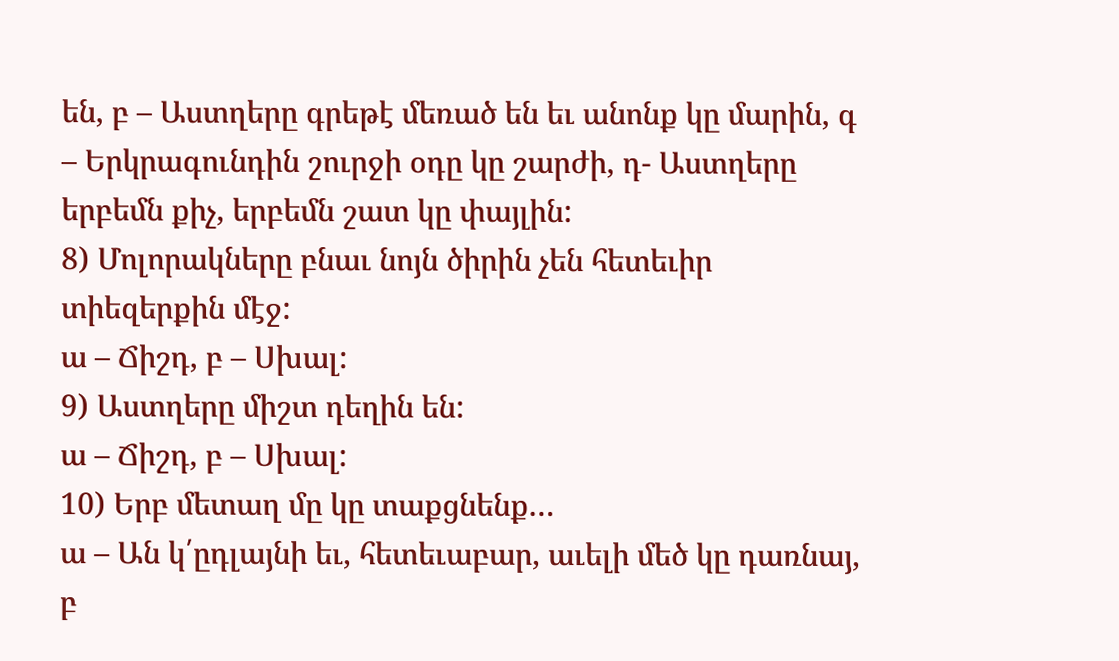են, բ – Աստղերը գրեթէ մեռած են եւ անոնք կը մարին, գ – Երկրագունդին շուրջի օդը կը շարժի, դ- Աստղերը երբեմն քիչ, երբեմն շատ կը փայլին:
8) Մոլորակները բնաւ նոյն ծիրին չեն հետեւիր տիեզերքին մէջ:
ա – Ճիշդ, բ – Սխալ:
9) Աստղերը միշտ դեղին են:
ա – Ճիշդ, բ – Սխալ:
10) Երբ մետաղ մը կը տաքցնենք…
ա – Ան կ՛ըդլայնի եւ, հետեւաբար, աւելի մեծ կը դառնայ, բ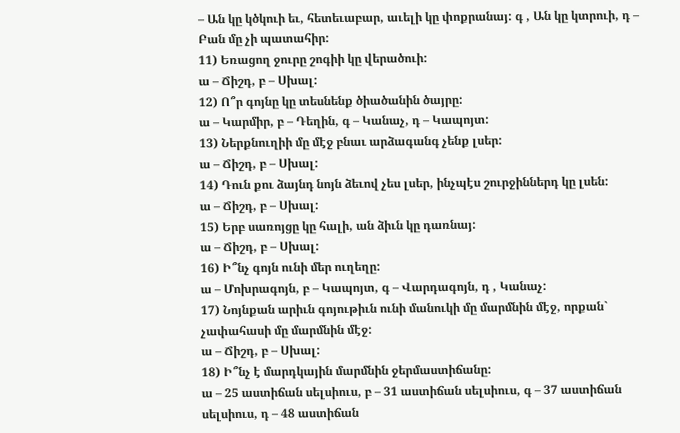– Ան կը կծկուի եւ, հետեւաբար, աւելի կը փոքրանայ: գ , Ան կը կտրուի, դ – Բան մը չի պատահիր:
11) Եռացող ջուրը շոգիի կը վերածուի:
ա – Ճիշդ, բ – Սխալ:
12) Ո՞ր գոյնը կը տեսնենք ծիածանին ծայրը:
ա – Կարմիր, բ – Դեղին, գ – Կանաչ, դ – Կապոյտ:
13) Ներքնուղիի մը մէջ բնաւ արձագանգ չենք լսեր:
ա – Ճիշդ, բ – Սխալ:
14) Դուն քու ձայնդ նոյն ձեւով չես լսեր, ինչպէս շուրջիններդ կը լսեն:
ա – Ճիշդ, բ – Սխալ:
15) Երբ սառոյցը կը հալի, ան ձիւն կը դառնայ:
ա – Ճիշդ, բ – Սխալ:
16) Ի՞նչ գոյն ունի մեր ուղեղը:
ա – Մոխրագոյն, բ – Կապոյտ, գ – Վարդագոյն, դ , Կանաչ:
17) Նոյնքան արիւն գոյութիւն ունի մանուկի մը մարմնին մէջ, որքան` չափահասի մը մարմնին մէջ:
ա – Ճիշդ, բ – Սխալ:
18) Ի՞նչ է մարդկային մարմնին ջերմաստիճանը:
ա – 25 աստիճան սելսիուս, բ – 31 աստիճան սելսիուս, գ – 37 աստիճան սելսիուս, դ – 48 աստիճան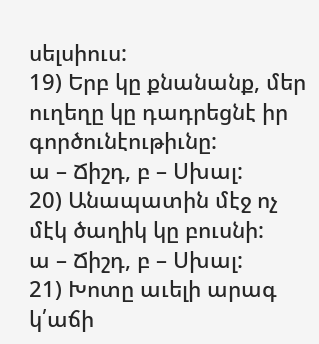սելսիուս:
19) Երբ կը քնանանք, մեր ուղեղը կը դադրեցնէ իր գործունէութիւնը:
ա – Ճիշդ, բ – Սխալ:
20) Անապատին մէջ ոչ մէկ ծաղիկ կը բուսնի:
ա – Ճիշդ, բ – Սխալ:
21) Խոտը աւելի արագ կ՛աճի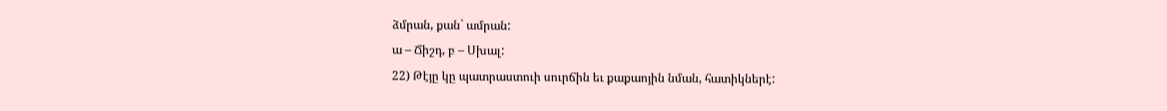ձմրան, քան` ամրան:
ա – Ճիշդ, բ – Սխալ:
22) Թէյը կը պատրաստուի սուրճին եւ քաքաոյին նման, հատիկներէ: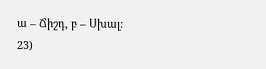ա – Ճիշդ, բ – Սխալ:
23)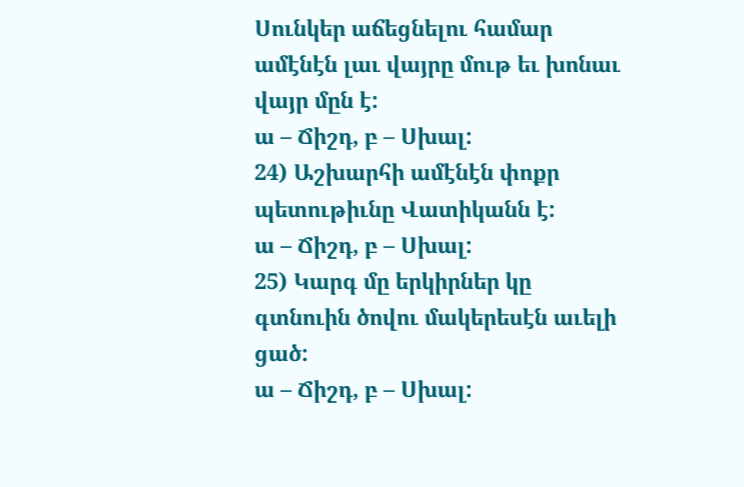Սունկեր աճեցնելու համար ամէնէն լաւ վայրը մութ եւ խոնաւ վայր մըն է:
ա – Ճիշդ, բ – Սխալ:
24) Աշխարհի ամէնէն փոքր պետութիւնը Վատիկանն է:
ա – Ճիշդ, բ – Սխալ:
25) Կարգ մը երկիրներ կը գտնուին ծովու մակերեսէն աւելի ցած:
ա – Ճիշդ, բ – Սխալ: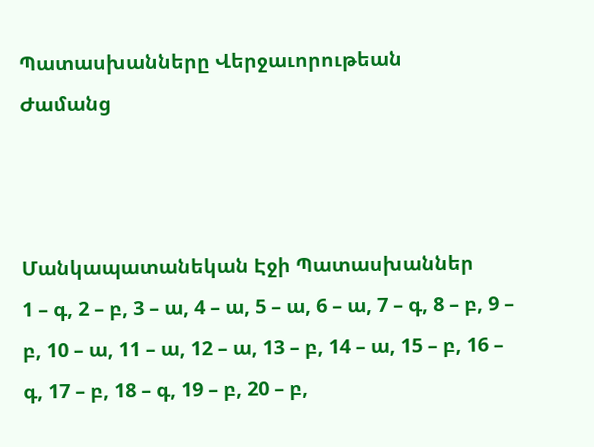Պատասխանները Վերջաւորութեան
Ժամանց



Մանկապատանեկան Էջի Պատասխաններ
1 – գ, 2 – բ, 3 – ա, 4 – ա, 5 – ա, 6 – ա, 7 – գ, 8 – բ, 9 – բ, 10 – ա, 11 – ա, 12 – ա, 13 – բ, 14 – ա, 15 – բ, 16 – գ, 17 – բ, 18 – գ, 19 – բ, 20 – բ,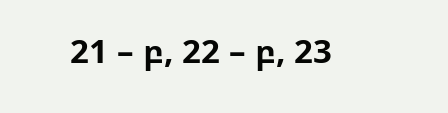21 – բ, 22 – բ, 23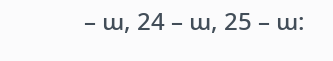– ա, 24 – ա, 25 – ա: